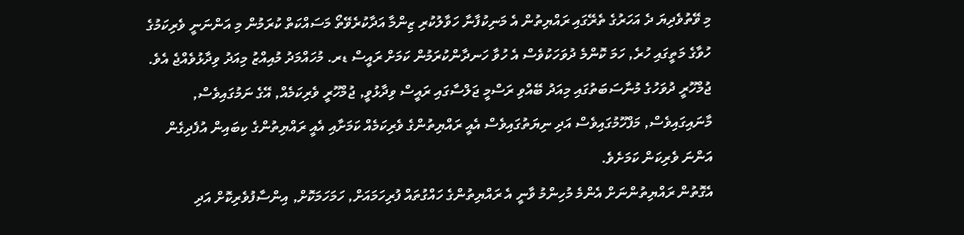މި ވޭތުވެދިޔަ ދެ އަހަރުގެ ތެރޭގައި ރައްޔިތުން އެ މަނިކުފާނާ ހަވާލުކުރި ޒިންމާ އަދާކުރެވޭތޯ މަސައްކަތް ކުރަމުން މި އަންނަނީ ވެރިކަމުގެ ހުވާގެ މަތީގައި ހުރެ, ހަމަ ކޮންމެ ދުވަހަކުވެސް އެ ހުވާ ހަނދާންކުރަމުން ކަމަށް ރައީސް ޑރ. މުހައްމަދު މުއިއްޒު މިއަދު ވިދާޅުވެއްޖެ އެވެ.
ޖުމްހޫރީ ދުވަހުގެ މުނާސަބަތުގައި މިއަދު ބޭއްވި ރަސްމީ ޖަލްސާގައި ރައީސް ވިދާޅުވީ, ޖުމްހޫރީ ވެރިކަމެއް, އޭގެ ނަމުގައިވެސް, މާނައިގައިވެސް, މަފްހޫމުގައިވެސް އަދި ނިޔަތުގައިވެސް އެއީ ރައްޔިތުންގެ ވެރިކަމެއް ކަމަށާއި އެއީ ރައްޔިތުންގެ ކިބައިން އުފެދިގެން އަންނަ ވެރިކަން ކަމަށެވެ.
އެގޮތުން ރައްޔިތުންނަށް އެންމެ މުހިންމު ވާނީ އެ ރައްޔިތުންގެ ހައްގުތައް ފުރިހަމައަށް, ހަމަހަމަކޮށް, އިންސާފުވެރިކޮށް އަދި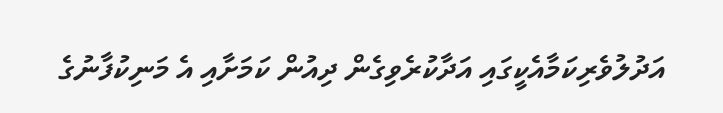އަދުލުވެރިކަމާއެކީގައި އަދާކުރެވިގެން ދިއުން ކަމަށާއި އެ މަނިކުފާނުގެ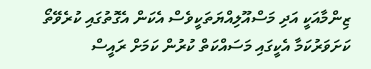ޒިންމާއަކީ އަދި މަސްއޫލިއްޔަތަކީވެސް އެކަން އެގޮތުގައި ކުރެވޭތޯ ކަށަވަރުކަމާ އެކީގައި މަސައްކަތް ކުރުން ކަމަށް ރައީސް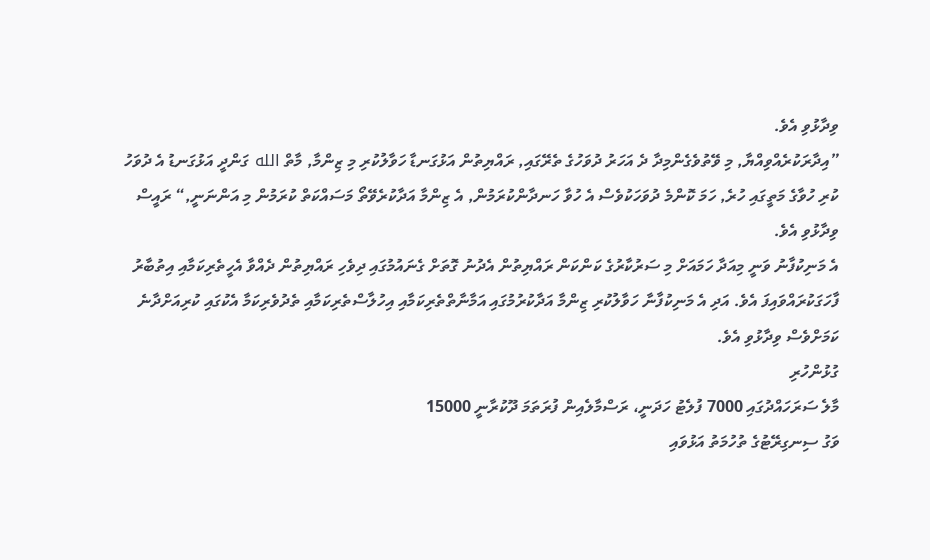ވިދާޅުވި އެވެ.
”އިދާރަކުރެއްވިއްޔާ, މި ވޭތުވެގެންމިދާ ދެ އަހަރު ދުވަހުގެ ތެރޭގައި, ރައްޔިތުން އަޅުގަނޑާ ހަވާލުކުރި މި ޒިންމާ, މާތް الله ގަންދީ އަޅުގަނޑު އެ ދުވަހު ކުރި ހުވާގެ މަތީގައި ހުރެ, ހަމަ ކޮންމެ ދުވަހަކުވެސް އެ ހުވާ ހަނދާންކުރަމުން, އެ ޒިންމާ އަދާކުރެވޭތޯ މަސައްކަތް ކުރަމުން މި އަންނަނީ,“ ރައީސް ވިދާޅުވި އެވެ.
އެ މަނިކުފާނު ވަނީ މިއަދާ ހަމައަށް މި ސަރުކާރުގެ ކަންކަން ރައްޔިތުން އެދުނު ގޮތަށް ގެނައުމުގައި ދިވެހި ރައްޔިތުން ދެއްވާ އެހީތެރިކަމާއި އިތުބާރު ފާހަގަކުރައްވައިފަ އެވެ. އަދި އެ މަނިކުފާނާ ހަވާލުކުރި ޒިންމާ އަދާކުރުމުގައި އަމާނާތްތެރިކަމާއި އިހުލާސްތެރިކަމާއި ތެދުވެރިކަމާ އެކުގައި ކުރިއަށްދާނެ ކަމަށްވެސް ވިދާޅުވި އެވެ.
ގުޅުންހުރި
މާލެ ސަރަހައްދުގައި 7000 ފުލެޓު ހަދަނީ، ރަސްމާލެއިން ފުރަތަމަ ދޫކުރާނީ 15000
ވަގު ސިނގިރޭޓުގެ ތުހުމަތު އަޅުވައި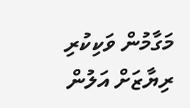މަގާމުން ވަކިކުރި ރިޔާޒަށް އަލުން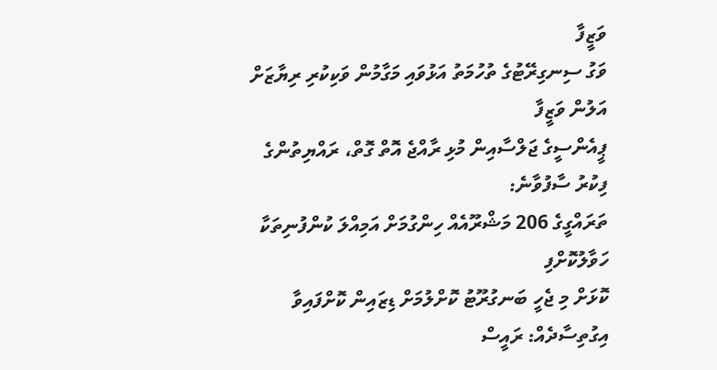ވަޒީފާ
ވަގު ސިނގިރޭޓުގެ ތުހުމަތު އަޅުވައި މަގާމުން ވަކިކުރި ރިޔާޒަށް އަލުން ވަޒީފާ
ޕީއެންސީގެ ޖަލްސާއިން މުޅި ރާއްޖެ އޮތް ގޮތް، ރައްޔިތުންގެ ފިކުރު ސާފުވާނެ:
ތަރައްގީގެ 206 މަޝްރޫއެއް ހިންގުމަށް އަމިއްލަ ކުންފުނިތަކާ ހަވާލުކޮށްފި
ކޮޅަށް މި ޖެހީ ބަނގުރޫޓު ކޮށްލުމަށް ޑިޒައިން ކޮށްފައިވާ އިގުތިސާދެއް: ރައީސް